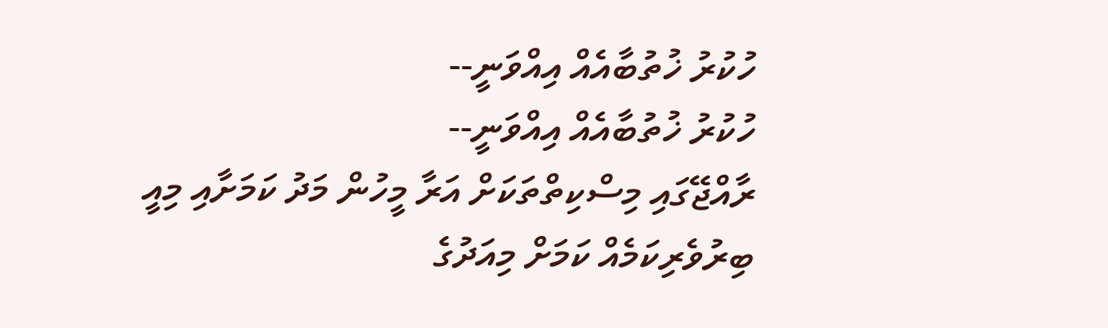ހުކުރު ޚުތުބާއެއް އިއްވަނީ--
ހުކުރު ޚުތުބާއެއް އިއްވަނީ--
ރާއްޖޭގައި މިސްކިތްތަކަށް އަރާ މީހުން މަދު ކަމަށާއި މިއީ ބިރުވެރިކަމެއް ކަމަށް މިއަދުގެ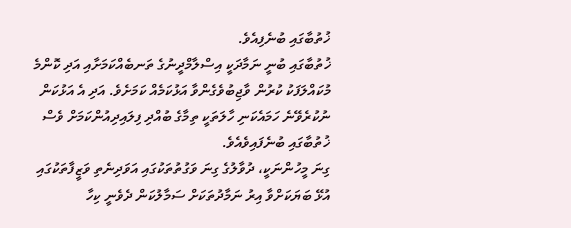ޚުތުބާގައި ބުނެފިއެވެ.
ޚުތުބާގައި ބުނީ ނަމާދަކީ އިސްލާމްދީނުގެ ތަނބެއްކަމަށާއި އަދި ކޮންމެ މުކައްލަފަކު ކުރުން ވާޖިބުވެގެންވާ އަޅުކަމެއް ކަމަށެވެ. އަދި އެ އަޅުކަން ނުކުރެވޭނެ ހަމައެކަނި ހާލަތަކީ ތިމާގެ ބުއްދި ފިލައިދިއުންކަމަށް ވެސް ޚުތުބާގައި ބުނެފައިވެއެވެ.
ގިނަ މީހުންނަކީ، ދުވާލުގެ ގިނަ ވަގުތުތަކުގައި އަވަދިނެތި ވަޒީފާތަކުގައި އުޅޭ ބަޔަކަށްވާ އިރު ނަމާދުތަކަށް ސަމާލުކަން ދެވެނީ ކިހާ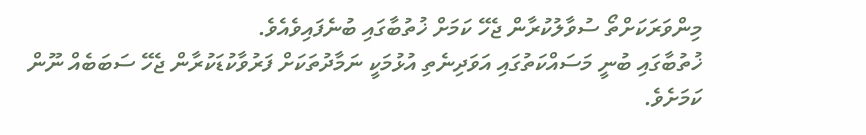މިންވަރަކަށްތޯ ސުވާލުކުރާން ޖެހޭ ކަމަށް ޚުތުބާގައި ބުނެފައިވެއެވެ.
ޚުތުބާގައި ބުނީ މަސައްކަތުގައި އަވަދިނެތި އުޅުމަކީ ނަމާދުތަކަށް ފަރުވާކުޑަކުރާން ޖެހޭ ސަބަބެއް ނޫން ކަމަށެވެ.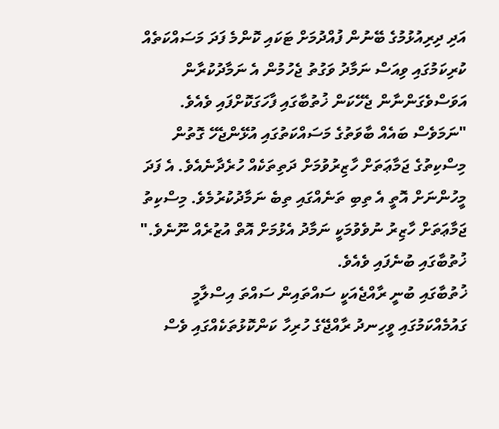އަދި ދިރިއުޅުމުގެ ބޭނުން ފުއްދުމަށް ޓަކައި ކޮންމެ ފަދަ މަސައްކަތެއް ކުރިކަމުގައި ވިއަސް ނަމާދު ވަގުތު ޖެހުމުން އެ ނަމާދުކުރާން އަވަސްވެގަންނާން ޖެހޭކަން ޚުތުބާގައި ފާހަގަކޮށްފައި ވެއެވެ.
"ނަމަވެސް ބައެއް ބާވަތުގެ މަސައްކަތުގައި އުޅޭންޖެހޭ ގޮތުން މިސްކިތުގެ ޖަމާޢަތަށް ހާޒިރުވުމަށް ދަތިތަކެއް ހުރެދާނެއެވެ. އެ ފަދަ މީހުންނަށް އޮތީ އެ ތިބި ތަނެއްގައި ތިބެ ނަމާދުކުރުމެވެ. މިސްކިތު ޖަމާޢަތަށް ހާޒިރު ނުވެވުމަކީ ނަމާދު އެޅުމަށް އޮތް އުޒުރެއް ނޫނެވެ." ޚުތުބާގައި ބުނެފައި ވެއެވެ.
ޚުތުބާގައި ބުނީ ރާއްޖެއަކީ ސައްތައިން ސައްތަ އިސްލާމީ ގައުމެއްކަމުގައި ވީހިނދު ރާއްޖޭގެ ހުރިހާ ކަންކޮޅުތަކެއްގައި ވެސް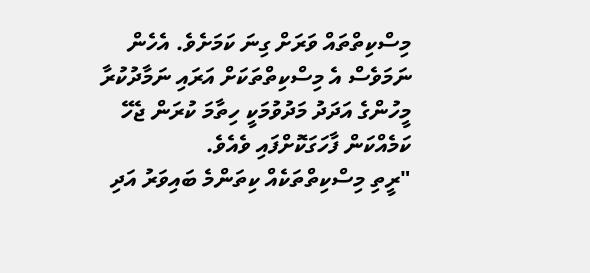މިސްކިތްތައް ވަރަށް ގިނަ ކަމަށެވެ. އެހެން ނަމަވެސް އެ މިސްކިތްތަކަށް އަރައި ނަމާދުކުރާ މީހުންގެ އަދަދު މަދުވުމަކީ ހިތާމަ ކުރަން ޖެހޭ ކަމެއްކަން ފާހަގަކޮށްފައި ވެއެވެ.
"ރީތި މިސްކިތްތަކެއް ކިތަންމެ ބައިވަރު އަދި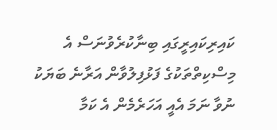ކައިރިކައިރީގައި ބިނާކުރެވުނަސް އެ މިސްކިތްތަކުގެ ފަޅުފިލުވާން އަރާނެ ބަޔަކު ނުވާ ނަމަ އެއީ އަހަރެމެން އެ ކަމާ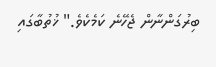ބިރުގަންނާން ޖެހޭނެ ކަމެކެވެ." ޚުތުބާގައި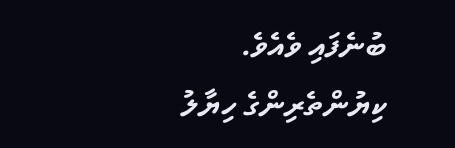ބުނެފައި ވެއެވެ.
ކިޔުންތެރިންގެ ހިޔާލު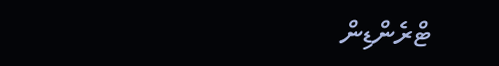ޓްރެންޑިން